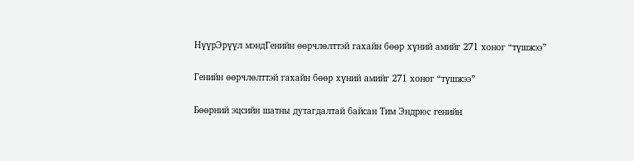НүүрЭрүүл мэндГенийн өөрчлөлттэй гахайн бөөр хүний амийг 271 хоног “түшжээ”

Генийн өөрчлөлттэй гахайн бөөр хүний амийг 271 хоног “түшжээ”

Бөөрний эцсийн шатны дутагдалтай байсан Тим Эндрюс генийн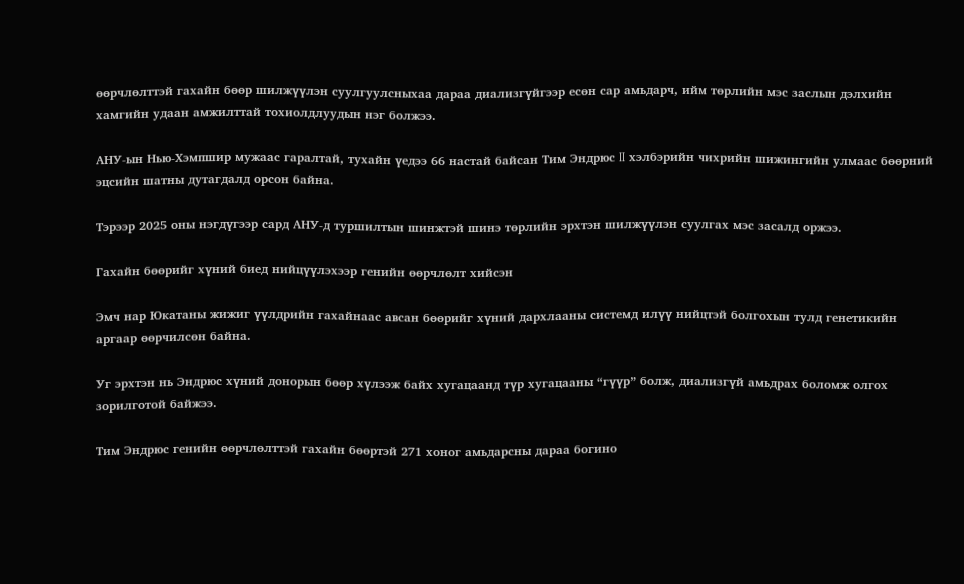өөрчлөлттэй гахайн бөөр шилжүүлэн суулгуулсныхаа дараа диализгүйгээр есөн сар амьдарч, ийм төрлийн мэс заслын дэлхийн хамгийн удаан амжилттай тохиолдлуудын нэг болжээ.

АНУ-ын Нью-Хэмпшир мужаас гаралтай, тухайн үедээ 66 настай байсан Тим Эндрюс II хэлбэрийн чихрийн шижингийн улмаас бөөрний эцсийн шатны дутагдалд орсон байна.

Тэрээр 2025 оны нэгдүгээр сард АНУ-д туршилтын шинжтэй шинэ төрлийн эрхтэн шилжүүлэн суулгах мэс засалд оржээ.

Гахайн бөөрийг хүний биед нийцүүлэхээр генийн өөрчлөлт хийсэн

Эмч нар Юкатаны жижиг үүлдрийн гахайнаас авсан бөөрийг хүний дархлааны системд илүү нийцтэй болгохын тулд генетикийн аргаар өөрчилсөн байна.

Уг эрхтэн нь Эндрюс хүний донорын бөөр хүлээж байх хугацаанд түр хугацааны “гүүр” болж, диализгүй амьдрах боломж олгох зорилготой байжээ.

Тим Эндрюс генийн өөрчлөлттэй гахайн бөөртэй 271 хоног амьдарсны дараа богино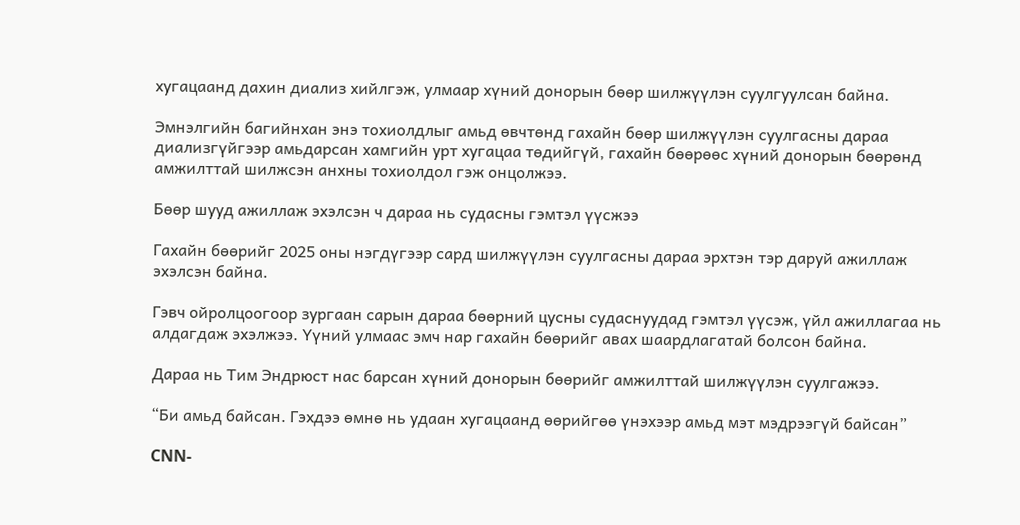хугацаанд дахин диализ хийлгэж, улмаар хүний донорын бөөр шилжүүлэн суулгуулсан байна.

Эмнэлгийн багийнхан энэ тохиолдлыг амьд өвчтөнд гахайн бөөр шилжүүлэн суулгасны дараа диализгүйгээр амьдарсан хамгийн урт хугацаа төдийгүй, гахайн бөөрөөс хүний донорын бөөрөнд амжилттай шилжсэн анхны тохиолдол гэж онцолжээ.

Бөөр шууд ажиллаж эхэлсэн ч дараа нь судасны гэмтэл үүсжээ

Гахайн бөөрийг 2025 оны нэгдүгээр сард шилжүүлэн суулгасны дараа эрхтэн тэр даруй ажиллаж эхэлсэн байна.

Гэвч ойролцоогоор зургаан сарын дараа бөөрний цусны судаснуудад гэмтэл үүсэж, үйл ажиллагаа нь алдагдаж эхэлжээ. Үүний улмаас эмч нар гахайн бөөрийг авах шаардлагатай болсон байна.

Дараа нь Тим Эндрюст нас барсан хүний донорын бөөрийг амжилттай шилжүүлэн суулгажээ.

“Би амьд байсан. Гэхдээ өмнө нь удаан хугацаанд өөрийгөө үнэхээр амьд мэт мэдрээгүй байсан”

CNN-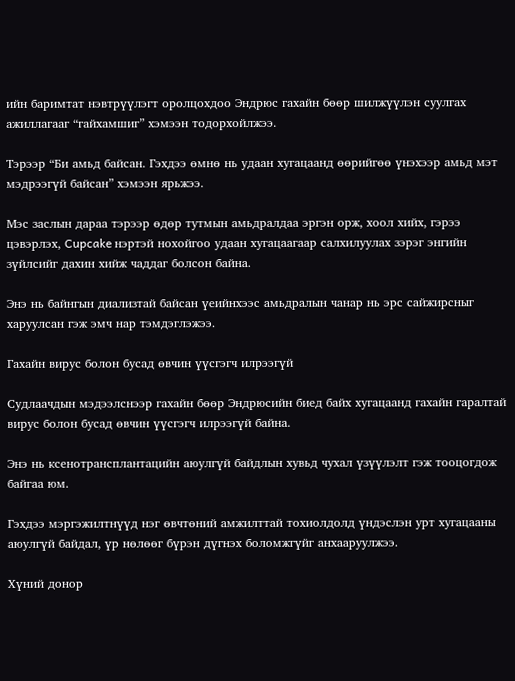ийн баримтат нэвтрүүлэгт оролцохдоо Эндрюс гахайн бөөр шилжүүлэн суулгах ажиллагааг “гайхамшиг” хэмээн тодорхойлжээ.

Тэрээр “Би амьд байсан. Гэхдээ өмнө нь удаан хугацаанд өөрийгөө үнэхээр амьд мэт мэдрээгүй байсан” хэмээн ярьжээ.

Мэс заслын дараа тэрээр өдөр тутмын амьдралдаа эргэн орж, хоол хийх, гэрээ цэвэрлэх, Cupcake нэртэй нохойгоо удаан хугацаагаар салхилуулах зэрэг энгийн зүйлсийг дахин хийж чаддаг болсон байна.

Энэ нь байнгын диализтай байсан үеийнхээс амьдралын чанар нь эрс сайжирсныг харуулсан гэж эмч нар тэмдэглэжээ.

Гахайн вирус болон бусад өвчин үүсгэгч илрээгүй

Судлаачдын мэдээлснээр гахайн бөөр Эндрюсийн биед байх хугацаанд гахайн гаралтай вирус болон бусад өвчин үүсгэгч илрээгүй байна.

Энэ нь ксенотрансплантацийн аюулгүй байдлын хувьд чухал үзүүлэлт гэж тооцогдож байгаа юм.

Гэхдээ мэргэжилтнүүд нэг өвчтөний амжилттай тохиолдолд үндэслэн урт хугацааны аюулгүй байдал, үр нөлөөг бүрэн дүгнэх боломжгүйг анхааруулжээ.

Хүний донор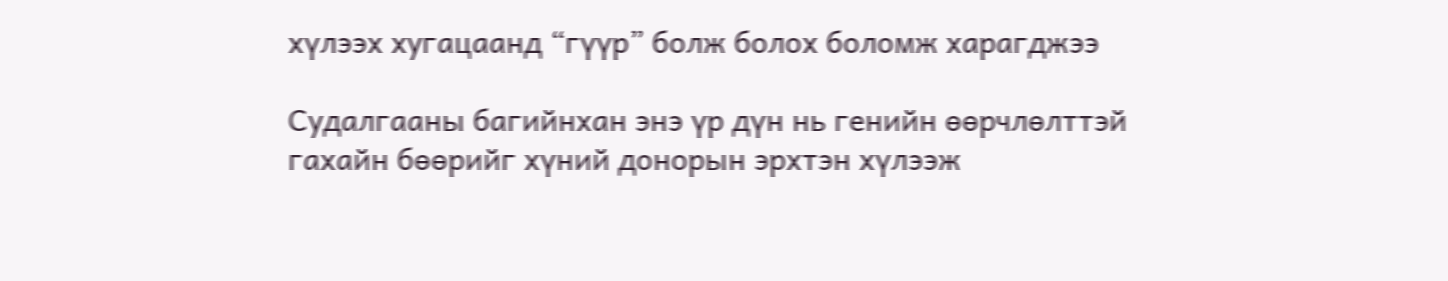хүлээх хугацаанд “гүүр” болж болох боломж харагджээ

Судалгааны багийнхан энэ үр дүн нь генийн өөрчлөлттэй гахайн бөөрийг хүний донорын эрхтэн хүлээж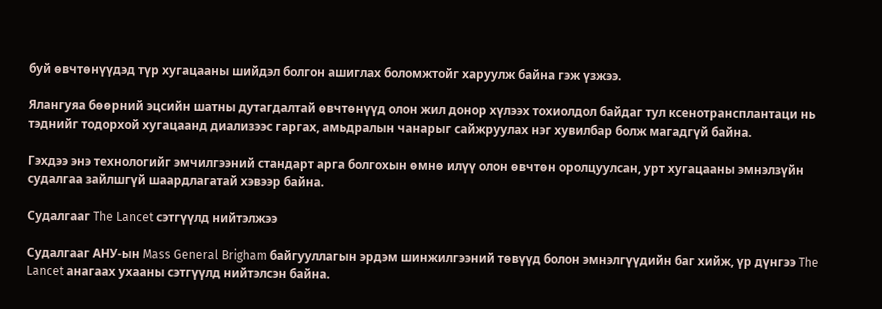буй өвчтөнүүдэд түр хугацааны шийдэл болгон ашиглах боломжтойг харуулж байна гэж үзжээ.

Ялангуяа бөөрний эцсийн шатны дутагдалтай өвчтөнүүд олон жил донор хүлээх тохиолдол байдаг тул ксенотрансплантаци нь тэднийг тодорхой хугацаанд диализээс гаргах, амьдралын чанарыг сайжруулах нэг хувилбар болж магадгүй байна.

Гэхдээ энэ технологийг эмчилгээний стандарт арга болгохын өмнө илүү олон өвчтөн оролцуулсан, урт хугацааны эмнэлзүйн судалгаа зайлшгүй шаардлагатай хэвээр байна.

Судалгааг The Lancet сэтгүүлд нийтэлжээ

Судалгааг АНУ-ын Mass General Brigham байгууллагын эрдэм шинжилгээний төвүүд болон эмнэлгүүдийн баг хийж, үр дүнгээ The Lancet анагаах ухааны сэтгүүлд нийтэлсэн байна.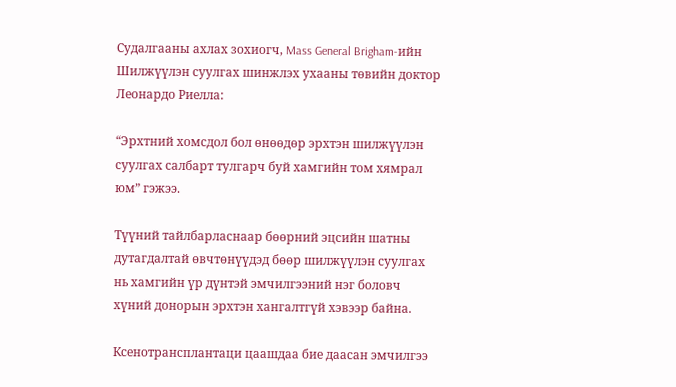Судалгааны ахлах зохиогч, Mass General Brigham-ийн Шилжүүлэн суулгах шинжлэх ухааны төвийн доктор Леонардо Риелла:

“Эрхтний хомсдол бол өнөөдөр эрхтэн шилжүүлэн суулгах салбарт тулгарч буй хамгийн том хямрал юм” гэжээ.

Түүний тайлбарласнаар бөөрний эцсийн шатны дутагдалтай өвчтөнүүдэд бөөр шилжүүлэн суулгах нь хамгийн үр дүнтэй эмчилгээний нэг боловч хүний донорын эрхтэн хангалтгүй хэвээр байна.

Ксенотрансплантаци цаашдаа бие даасан эмчилгээ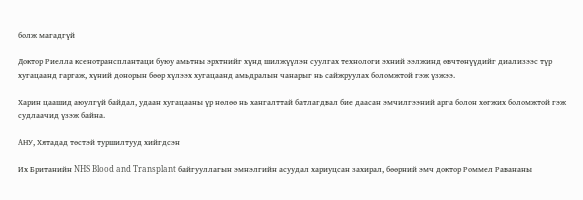болж магадгүй

Доктор Риелла ксенотрансплантаци буюу амьтны эрхтнийг хүнд шилжүүлэн суулгах технологи эхний ээлжинд өвчтөнүүдийг диализээс түр хугацаанд гаргаж, хүний донорын бөөр хүлээх хугацаанд амьдралын чанарыг нь сайжруулах боломжтой гэж үзжээ.

Харин цаашид аюулгүй байдал, удаан хугацааны үр нөлөө нь хангалттай батлагдвал бие даасан эмчилгээний арга болон хөгжих боломжтой гэж судлаачид үзэж байна.

АНУ, Хятадад төстэй туршилтууд хийгдсэн

Их Британийн NHS Blood and Transplant байгууллагын эмнэлгийн асуудал хариуцсан захирал, бөөрний эмч доктор Роммел Равананы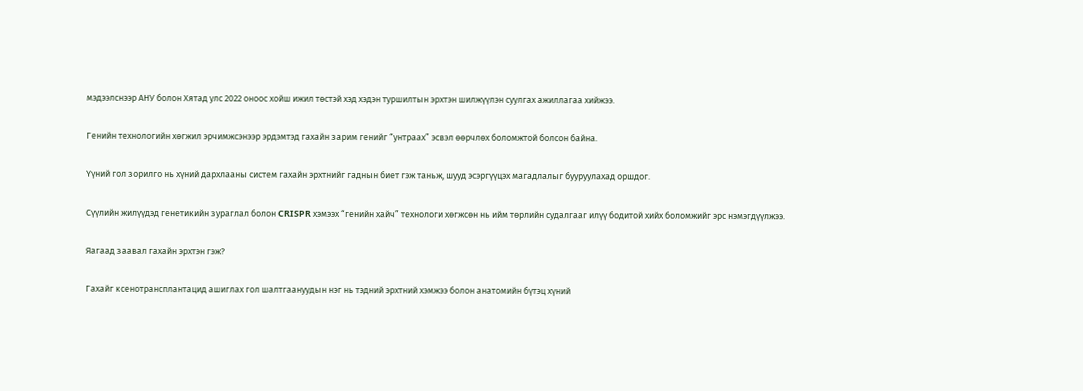мэдээлснээр АНУ болон Хятад улс 2022 оноос хойш ижил төстэй хэд хэдэн туршилтын эрхтэн шилжүүлэн суулгах ажиллагаа хийжээ.

Генийн технологийн хөгжил эрчимжсэнээр эрдэмтэд гахайн зарим генийг “унтраах” эсвэл өөрчлөх боломжтой болсон байна.

Үүний гол зорилго нь хүний дархлааны систем гахайн эрхтнийг гаднын биет гэж таньж, шууд эсэргүүцэх магадлалыг бууруулахад оршдог.

Сүүлийн жилүүдэд генетикийн зураглал болон CRISPR хэмээх “генийн хайч” технологи хөгжсөн нь ийм төрлийн судалгааг илүү бодитой хийх боломжийг эрс нэмэгдүүлжээ.

Яагаад заавал гахайн эрхтэн гэж?

Гахайг ксенотрансплантацид ашиглах гол шалтгаануудын нэг нь тэдний эрхтний хэмжээ болон анатомийн бүтэц хүний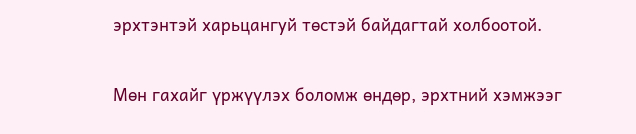эрхтэнтэй харьцангуй төстэй байдагтай холбоотой.

Мөн гахайг үржүүлэх боломж өндөр, эрхтний хэмжээг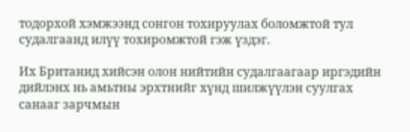тодорхой хэмжээнд сонгон тохируулах боломжтой тул судалгаанд илүү тохиромжтой гэж үздэг.

Их Британид хийсэн олон нийтийн судалгаагаар иргэдийн дийлэнх нь амьтны эрхтнийг хүнд шилжүүлэн суулгах санааг зарчмын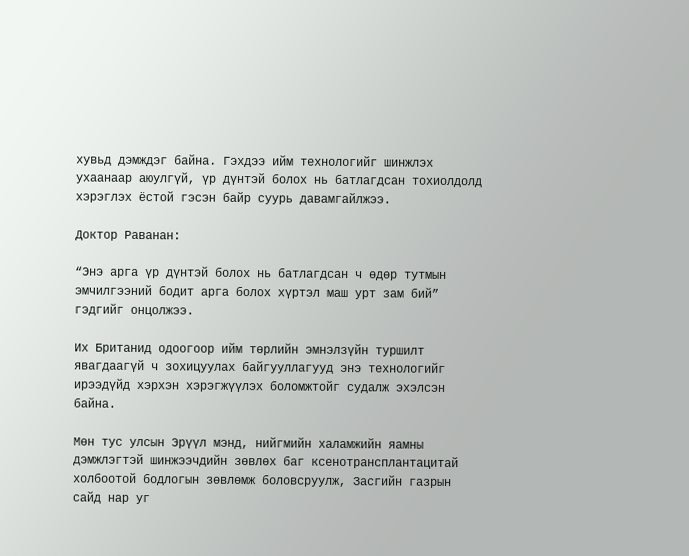хувьд дэмждэг байна. Гэхдээ ийм технологийг шинжлэх ухаанаар аюулгүй, үр дүнтэй болох нь батлагдсан тохиолдолд хэрэглэх ёстой гэсэн байр суурь давамгайлжээ.

Доктор Раванан:

“Энэ арга үр дүнтэй болох нь батлагдсан ч өдөр тутмын эмчилгээний бодит арга болох хүртэл маш урт зам бий” гэдгийг онцолжээ.

Их Британид одоогоор ийм төрлийн эмнэлзүйн туршилт явагдаагүй ч зохицуулах байгууллагууд энэ технологийг ирээдүйд хэрхэн хэрэгжүүлэх боломжтойг судалж эхэлсэн байна.

Мөн тус улсын Эрүүл мэнд, нийгмийн халамжийн яамны дэмжлэгтэй шинжээчдийн зөвлөх баг ксенотрансплантацитай холбоотой бодлогын зөвлөмж боловсруулж, Засгийн газрын сайд нар уг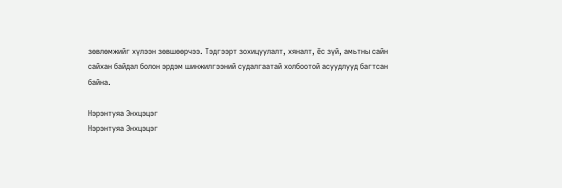зөвлөмжийг хүлээн зөвшөөрчээ. Тэдгээрт зохицуулалт, хяналт, ёс зүй, амьтны сайн сайхан байдал болон эрдэм шинжилгээний судалгаатай холбоотой асуудлууд багтсан байна.

Нэрэнтуяа Энхцэцэг
Нэрэнтуяа Энхцэцэг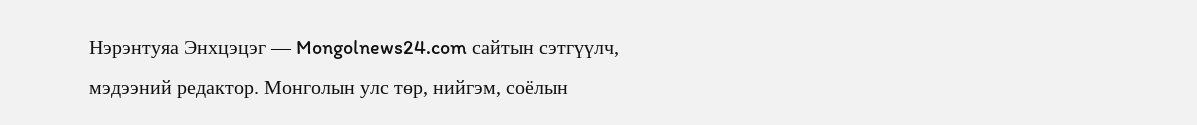Нэрэнтуяа Энхцэцэг — Mongolnews24.com сайтын сэтгүүлч, мэдээний редактор. Монголын улс төр, нийгэм, соёлын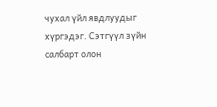чухал үйл явдлуудыг хүргэдэг. Сэтгүүл зүйн салбарт олон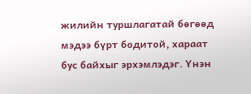жилийн туршлагатай бөгөөд мэдээ бүрт бодитой, хараат бус байхыг эрхэмлэдэг. Үнэн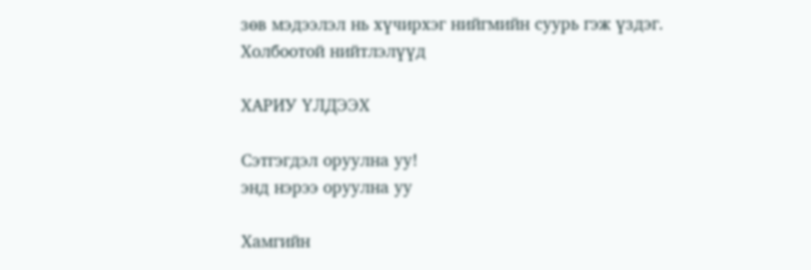зөв мэдээлэл нь хүчирхэг нийгмийн суурь гэж үздэг.
Холбоотой нийтлэлүүд

ХАРИУ ҮЛДЭЭХ

Сэтгэгдэл оруулна уу!
энд нэрээ оруулна уу

Хамгийн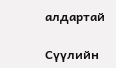алдартай

Сүүлийн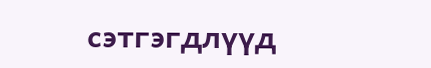сэтгэгдлүүд